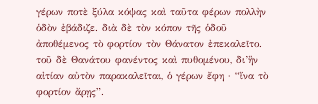γέρων ποτὲ ξύλα κόψας καὶ ταῦτα φέρων πολλὴν ὁδὸν ἐβάδιζε. διὰ δὲ τὸν κόπον τῆς ὁδοῦ ἀποθέμενος τὸ φορτίον τὸν Θάνατον ἐπεκαλεῖτο. τοῦ δὲ Θανάτου φανέντος καὶ πυθομένου, δι’ἣν αἰτίαν αὐτὸν παρακαλεῖται, ὁ γέρων ἔφη · “ἵνα τὸ φορτίον ἄρῃς”.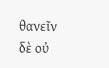θανεῖν δὲ οὐ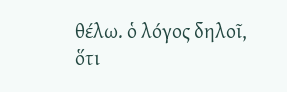θέλω. ὁ λόγος δηλοῖ, ὅτι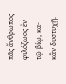πᾶς ἄνθρωπος φιλόζωος ἐν τῷ βίῳ, κα- κἂν δυστυχῇ.